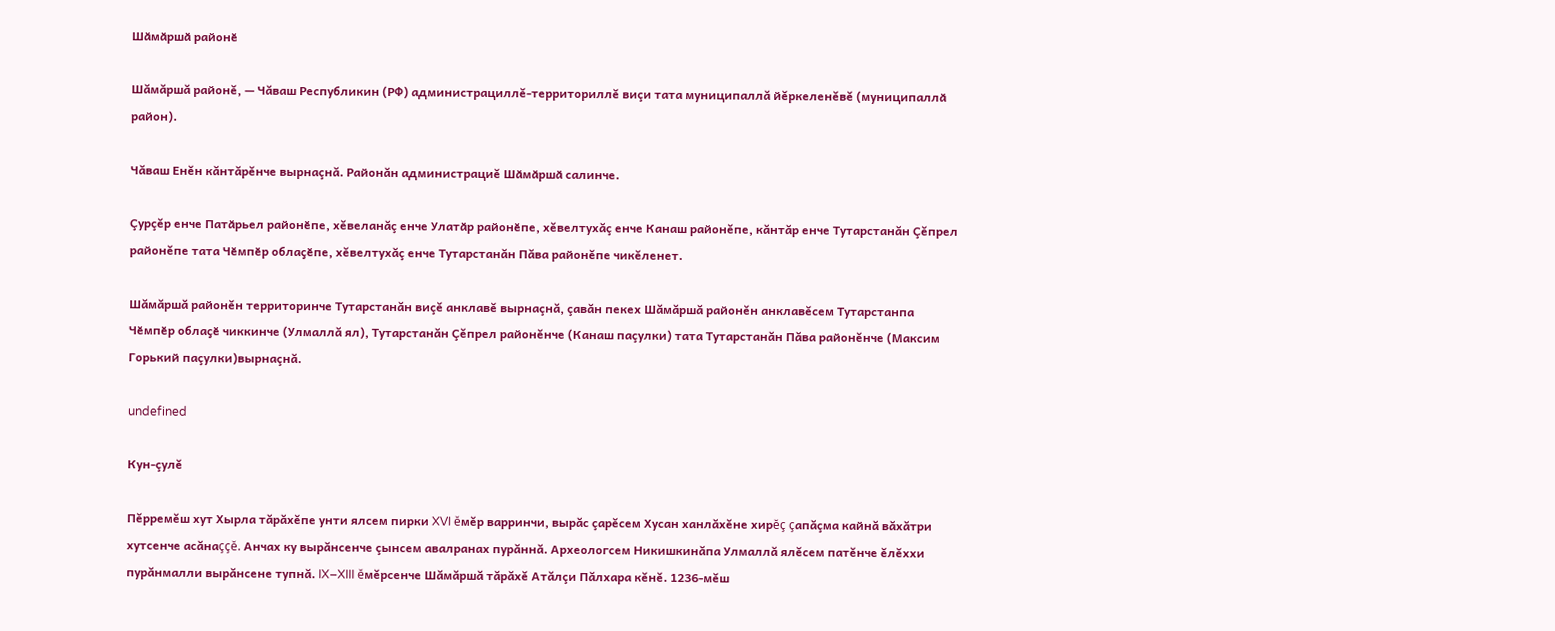Шӑмӑршӑ районӗ

Шăмăршă районĕ, — Чăваш Республикин (РФ) администрациллĕ-территориллĕ виçи тата муниципаллă йĕркеленĕвĕ (муниципаллӑ район).

Чăваш Енĕн кăнтăрĕнче вырнаçнă. Районăн администрациĕ Шӑмӑршӑ салинче.

Çурçĕр енче Патӑрьел районӗпе, хĕвеланăç енче Улатӑр районӗпе, хĕвелтухăç енче Канаш районĕпе, кăнтăр енче Тутарстанăн Çĕпрел районĕпе тата Чӗмпӗр облаҫӗпе, хĕвелтухăç енче Тутарстанăн Пăва районĕпе чикĕленет.

Шăмăршă районĕн территоринче Тутарстанăн виçĕ анклавĕ вырнаçнă, çавăн пекех Шăмăршă районĕн анклавĕсем Тутарстанпа Чӗмпӗр облаҫӗ чиккинче (Улмаллă ял), Тутарстанăн Çĕпрел районĕнче (Канаш паçулки) тата Тутарстанăн Пăва районĕнче (Максим Горький паçулки)вырнаçнă.

undefined

Кун-çулĕ

Пĕрремĕш хут Хырла тăрăхĕпе унти ялсем пирки XVI ĕмĕр варринчи, вырăс çарĕсем Хусан ханлăхĕне хирĕç çапăçма кайнă вăхăтри хутсенче асăнаççĕ. Анчах ку вырăнсенче çынсем авалранах пурăннă. Археологсем Никишкинăпа Улмаллă ялĕсем патĕнче ĕлĕххи пурăнмалли вырăнсене тупнă. IX–XIII ĕмĕрсенче Шăмăршă тăрăхĕ Атăлçи Пăлхара кĕнĕ. 1236-мĕш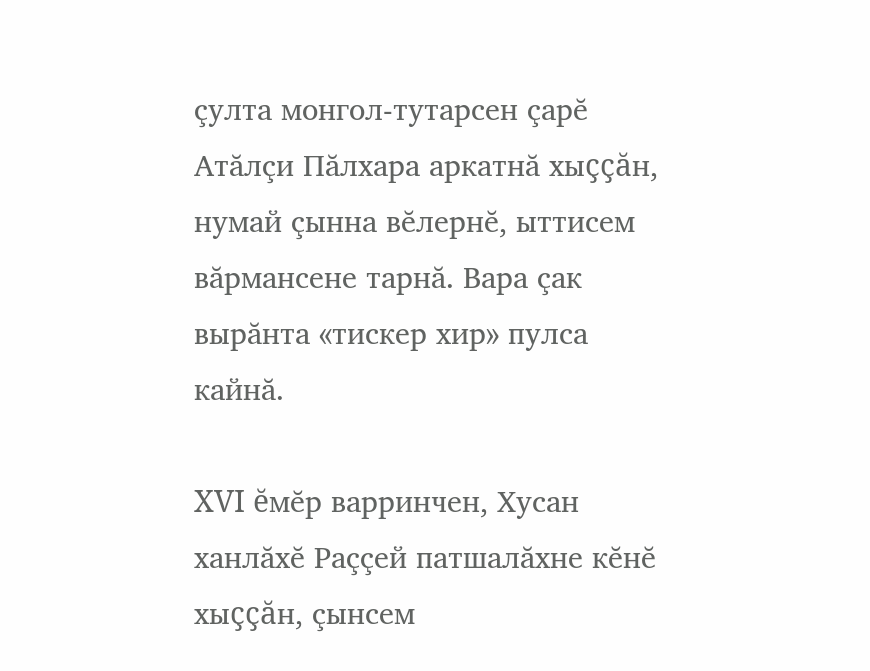çулта монгол-тутарсен çарĕ Атăлçи Пăлхара аркатнă хыççăн, нумай çынна вĕлернĕ, ыттисем вăрмансене тарнă. Вара çак вырăнта «тискер хир» пулса кайнă.

XVI ĕмĕр варринчен, Хусан ханлăхĕ Раççей патшалăхне кĕнĕ хыççăн, çынсем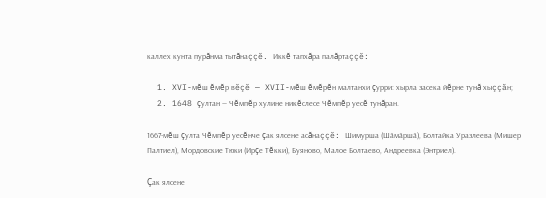каллех кунта пурăнма тытăнаççĕ. Иккĕ тапхăра палăртаççĕ:

  1. XVI-мĕш ĕмĕр вĕçĕ — XVII-мĕш ĕмĕрĕн малтанхи çурри: хырла засека йĕрне тунă хыççăн;
  2. 1648 çултан — Чĕмпĕр хулине никĕслесе Чĕмпĕр уесĕ тунăран.

1667-мĕш çулта Чĕмпĕр уесĕнче çак ялсене асăнаççĕ: Шимурша (Шӑмӑршӑ), Болтайка Уразлеева (Мишер Палтиел), Мордовские Тюки (Ирçе Тĕкки), Буяново, Малое Болтаево, Андреевка (Энтриел).

Çак ялсене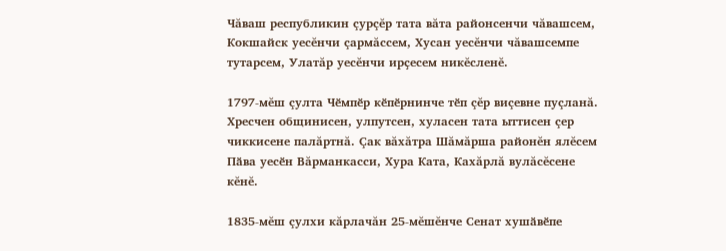Чăваш республикин çурçĕр тата вăта районсенчи чăвашсем, Кокшайск уесĕнчи çармăссем, Хусан уесĕнчи чăвашсемпе тутарсем, Улатăр уесĕнчи ирҫесем никĕсленĕ.

1797-мĕш çулта Чӗмпӗр кӗпӗрнинче тӗп çĕр виçевне пуçланă. Хресчен общинисен, улпутсен, хуласен тата ыттисен çер чиккисене палăртнă. Çак вăхăтра Шăмăрша районĕн ялĕсем Пӑва уесӗн Вăрманкасси, Хура Ката, Кахăрлă вулăсĕсене кĕнĕ.

1835-мĕш çулхи кăрлачăн 25-мĕшĕнче Сенат хушӑвӗпе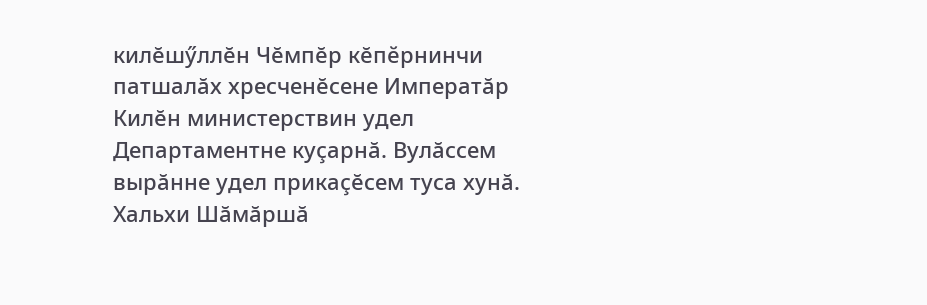килĕшӳллĕн Чĕмпĕр кĕпӗрнинчи патшалăх хресченĕсене Императăр Килĕн министерствин удел Департаментне куçарнă. Вулăссем вырăнне удел прикаçĕсем туса хунă. Хальхи Шăмăршă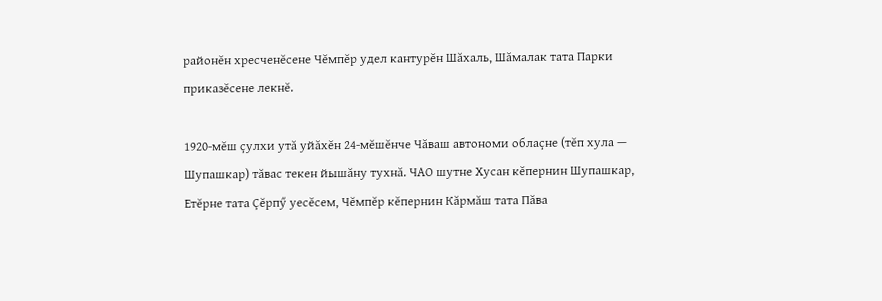районĕн хресченĕсене Чĕмпĕр удел кантурĕн Шăхаль, Шăмалак тата Парки приказĕсене лекнĕ.

1920-мĕш çулхи утă уйăхĕн 24-мĕшĕнче Чăваш автономи облаçне (тĕп хула — Шупашкар) тăвас текен йышăну тухнă. ЧАО шутне Хусан кĕпернин Шупашкар, Етĕрне тата Çĕрпӳ уесĕсем, Чĕмпĕр кĕпернин Кăрмăш тата Пăва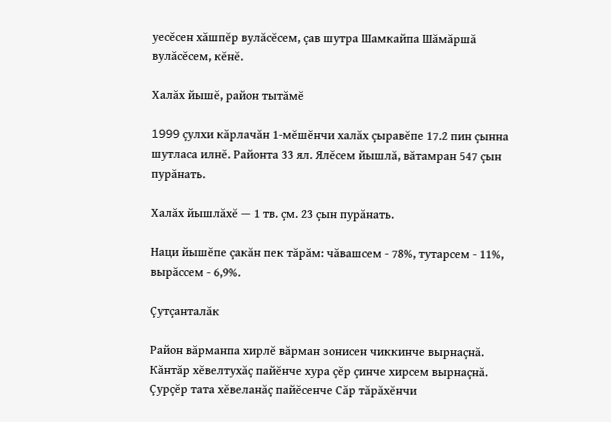уесĕсен хăшпĕр вулăсĕсем, çав шутра Шамкайпа Шăмăршă вулăсĕсем, кĕнĕ.

Халăх йышĕ, район тытăмĕ

1999 çулхи кăрлачăн 1-мĕшĕнчи халăх çыравĕпе 17.2 пин çынна шутласа илнĕ. Районта 33 ял. Ялĕсем йышлă, вăтамран 547 çын пурăнать.

Халăх йышлăхĕ — 1 тв. çм. 23 çын пурăнать.

Наци йышĕпе çакăн пек тăрăм: чăвашсем - 78%, тутарсем - 11%, вырăссем - 6,9%.

Çутçанталăк

Район вăрманпа хирлĕ вăрман зонисен чиккинче вырнаçнă. Кăнтăр хĕвелтухăç пайĕнче хура çĕр çинче хирсем вырнаçнă. Çурçĕр тата хĕвеланăç пайĕсенче Сăр тăрăхĕнчи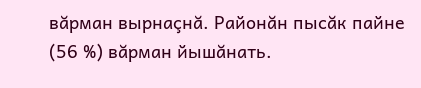вăрман вырнаçнă. Районăн пысăк пайне (56 %) вăрман йышăнать.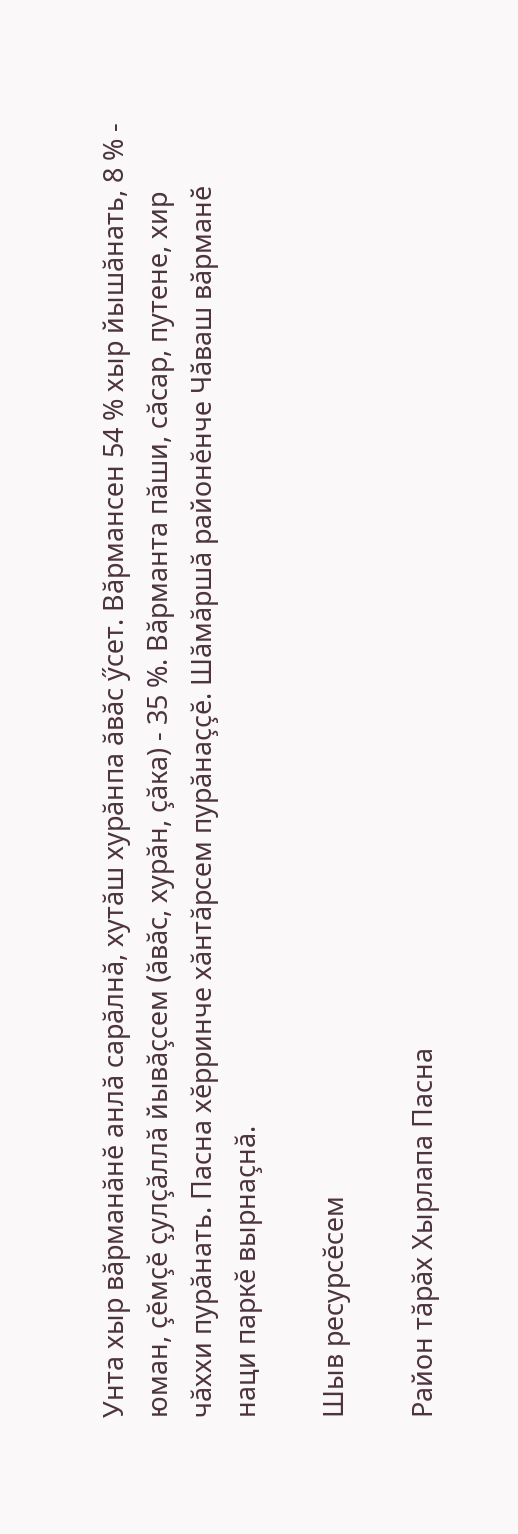Унта хыр вăрманăнĕ анлă сарăлнă, хутăш хурăнпа ăвăс ӳсет. Вăрмансен 54 % хыр йышăнать, 8 % - юман, çĕмçĕ çулçăллă йывăçсем (ăвăс, хурăн, çăка) - 35 %. Вăрманта пăши, сăсар, путене, хир чăххи пурăнать. Пасна хĕрринче хăнтăрсем пурăнаççĕ. Шăмăршă районĕнче Чӑваш вӑрманӗ наци паркĕ вырнаçнă.

Шыв ресурсĕсем

Район тăрăх Хырлапа Пасна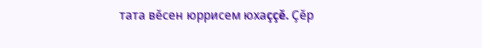тата вĕсен юррисем юхаççĕ. Çĕр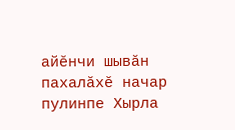айĕнчи шывăн пахалăхĕ начар пулинпе Хырла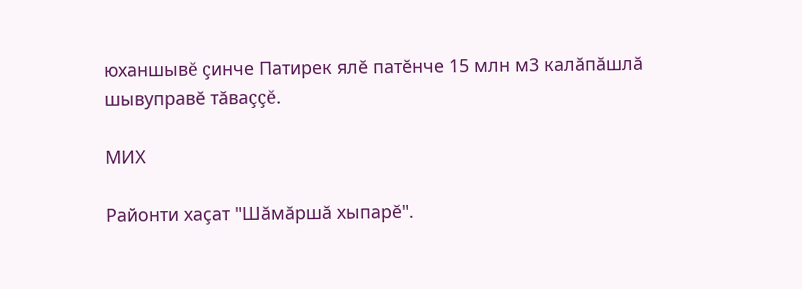юханшывĕ çинче Патирек ялĕ патĕнче 15 млн м3 калăпăшлă шывуправĕ тăваççĕ.

МИХ

Районти хаçат "Шăмăршă хыпарĕ".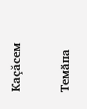Каçăсем

Темӑпа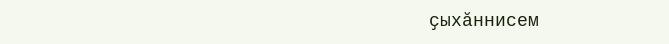ҫыхӑннисем